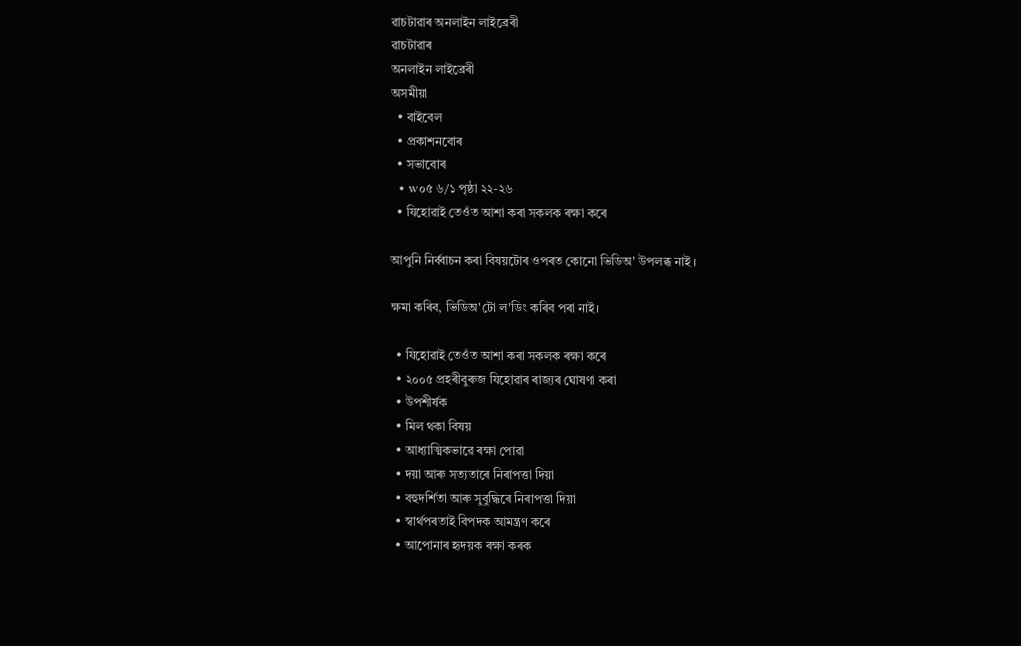ৱাচটাৱাৰ অনলাইন লাইব্রেৰী
ৱাচটাৱাৰ
অনলাইন লাইব্রেৰী
অসমীয়া
  • বাইবেল
  • প্ৰকাশনবোৰ
  • সভাবোৰ
  • w০৫ ৬/১ পৃষ্ঠা ২২-২৬
  • যিহোৱাই তেওঁত আশা কৰা সকলক ৰক্ষা কৰে

আপুনি নিৰ্ব্বাচন কৰা বিষয়টোৰ ওপৰত কোনো ভিডিঅ' উপলব্ধ নাই ।

ক্ষমা কৰিব, ভিডিঅ'টো ল'ডিং কৰিব পৰা নাই।

  • যিহোৱাই তেওঁত আশা কৰা সকলক ৰক্ষা কৰে
  • ২০০৫ প্ৰহৰীবুৰুজ যিহোৱাৰ ৰাজ্যৰ ঘোষণা কৰা
  • উপশীৰ্ষক
  • মিল থকা বিষয়
  • আধ্যাত্মিকভাৱে ৰক্ষা পোৱা
  • দয়া আৰু সত্যতাৰে নিৰাপত্তা দিয়া
  • বহুদৰ্শিতা আৰু সুবুদ্ধিৰে নিৰাপত্তা দিয়া
  • স্বাৰ্থপৰতাই বিপদক আমন্ত্ৰণ কৰে
  • আপোনাৰ হৃদয়ক ৰক্ষা কৰক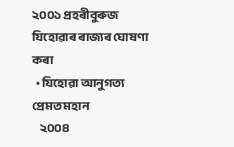২০০১ প্ৰহৰীবুৰুজ যিহোৱাৰ ৰাজ্যৰ ঘোষণা কৰা
  • যিহোৱা আনুগত্য প্ৰেমত মহান
    ২০০৪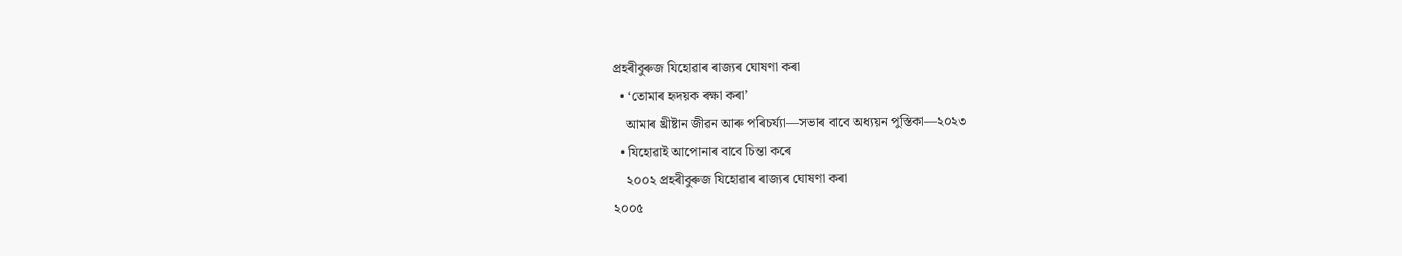প্ৰহৰীবুৰুজ যিহোৱাৰ ৰাজ্যৰ ঘোষণা কৰা
  • ‘তোমাৰ হৃদয়ক ৰক্ষা কৰা’
    আমাৰ খ্ৰীষ্টান জীৱন আৰু পৰিচৰ্য্যা—সভাৰ বাবে অধ্যয়ন পুস্তিকা—২০২৩
  • যিহোৱাই আপোনাৰ বাবে চিন্তা কৰে
    ২০০২ প্ৰহৰীবুৰুজ যিহোৱাৰ ৰাজ্যৰ ঘোষণা কৰা
২০০৫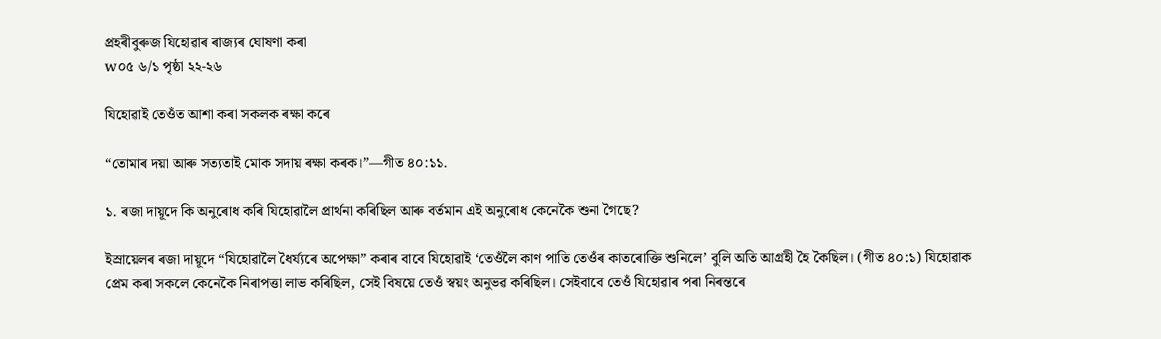প্ৰহৰীবুৰুজ যিহোৱাৰ ৰাজ্যৰ ঘোষণা কৰা
w০৫ ৬/১ পৃষ্ঠা ২২-২৬

যিহোৱাই তেওঁত আশা কৰা সকলক ৰক্ষা কৰে

“তোমাৰ দয়া আৰু সত্যতাই মোক সদায় ৰক্ষা কৰক।”—গীত ৪০:১১.

১. ৰজা দায়ূদে কি অনুৰোধ কৰি যিহোৱালৈ প্ৰাৰ্থনা কৰিছিল আৰু বৰ্তমান এই অনুৰোধ কেনেকৈ শুনা গৈছে?

ইস্ৰায়েলৰ ৰজা দায়ূদে “যিহোৱালৈ ধৈৰ্য্যৰে অপেক্ষা” কৰাৰ বাবে যিহোৱাই ‘তেওঁলৈ কাণ পাতি তেওঁৰ কাতৰোক্তি শুনিলে’ বুলি অতি আগ্ৰহী হৈ কৈছিল। (গীত ৪০:১) যিহোৱাক প্ৰেম কৰা সকলে কেনেকৈ নিৰাপত্তা লাভ কৰিছিল, সেই বিষয়ে তেওঁ স্বয়ং অনুভৱ কৰিছিল। সেইবাবে তেওঁ যিহোৱাৰ পৰা নিৰন্তৰে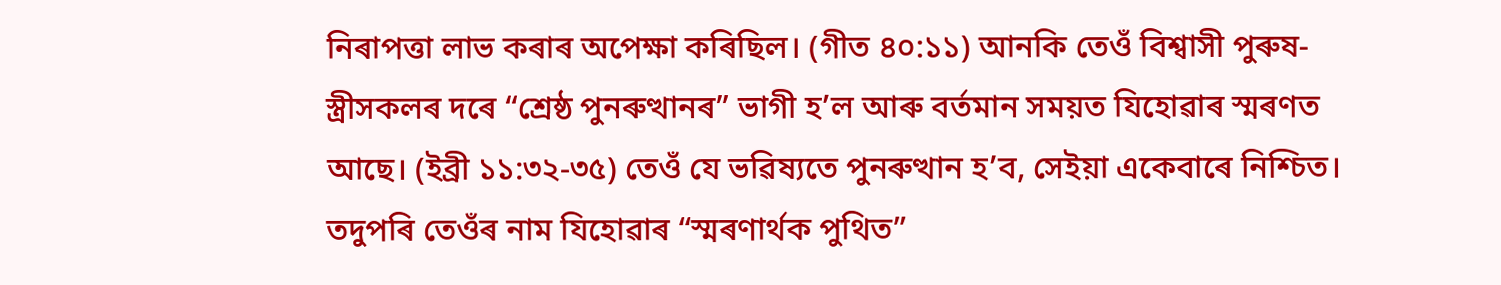নিৰাপত্তা লাভ কৰাৰ অপেক্ষা কৰিছিল। (গীত ৪০:১১) আনকি তেওঁ বিশ্বাসী পুৰুষ-স্ত্ৰীসকলৰ দৰে “শ্ৰেষ্ঠ পুনৰুত্থানৰ” ভাগী হʼল আৰু বৰ্তমান সময়ত যিহোৱাৰ স্মৰণত আছে। (ইব্ৰী ১১:৩২-৩৫) তেওঁ যে ভৱিষ্যতে পুনৰুত্থান হʼব, সেইয়া একেবাৰে নিশ্চিত। তদুপৰি তেওঁৰ নাম যিহোৱাৰ “স্মৰণাৰ্থক পুথিত”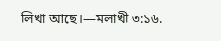লিখা আছে।—মলাখী ৩:১৬.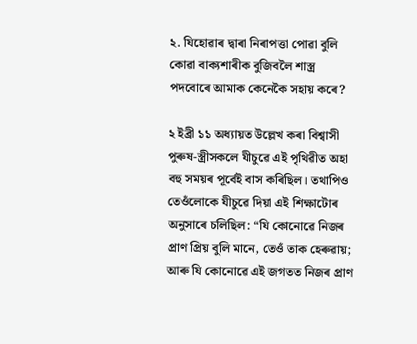২. যিহোৱাৰ দ্বাৰা নিৰাপত্তা পোৱা বুলি কোৱা বাক্যশাৰীক বুজিবলৈ শাস্ত্ৰ পদবোৰে আমাক কেনেকৈ সহায় কৰে?

২ ইব্ৰী ১১ অধ্যায়ত উল্লেখ কৰা বিশ্বাসী পুৰুষ-স্ত্ৰীসকলে যীচুৱে এই পৃথিৱীত অহা বহু সময়ৰ পূৰ্বেই বাস কৰিছিল। তথাপিও তেওঁলোকে যীচুৱে দিয়া এই শিক্ষাটোৰ অনুসাৰে চলিছিল: “যি কোনোৱে নিজৰ প্ৰাণ প্ৰিয় বুলি মানে, তেওঁ তাক হেৰুৱায়; আৰু যি কোনোৱে এই জগতত নিজৰ প্ৰাণ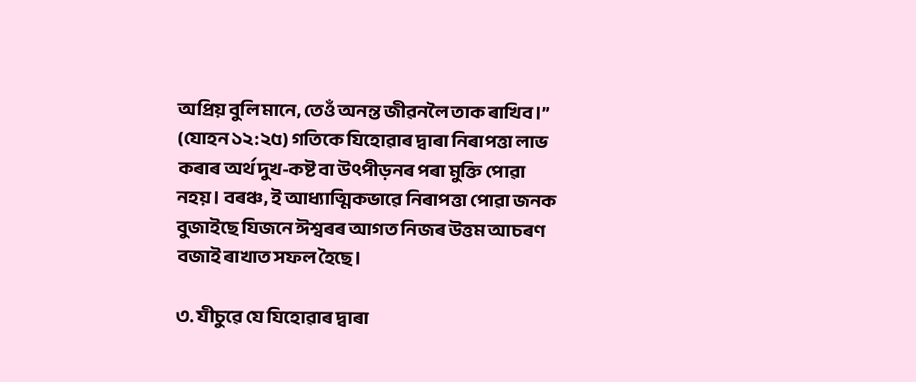অপ্ৰিয় বুলি মানে, তেওঁ অনন্ত জীৱনলৈ তাক ৰাখিব।” (যোহন ১২:২৫) গতিকে যিহোৱাৰ দ্বাৰা নিৰাপত্তা লাভ কৰাৰ অৰ্থ দুখ-কষ্ট বা উৎপীড়নৰ পৰা মুক্তি পোৱা নহয়। বৰঞ্চ, ই আধ্যাত্মিকভাৱে নিৰাপত্তা পোৱা জনক বুজাইছে যিজনে ঈশ্বৰৰ আগত নিজৰ উত্তম আচৰণ বজাই ৰাখাত সফল হৈছে।

৩. যীচুৱে যে যিহোৱাৰ দ্বাৰা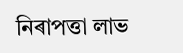নিৰাপত্তা লাভ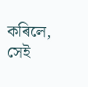কৰিলে, সেই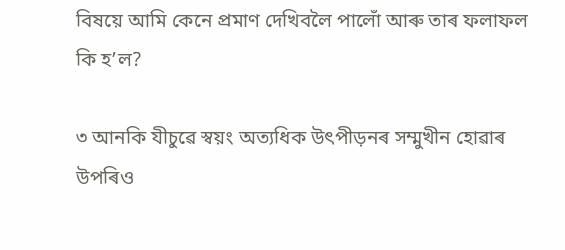বিষয়ে আমি কেনে প্ৰমাণ দেখিবলৈ পালোঁ আৰু তাৰ ফলাফল কি হʼল?

৩ আনকি যীচুৱে স্বয়ং অত্যধিক উৎপীড়নৰ সম্মুখীন হোৱাৰ উপৰিও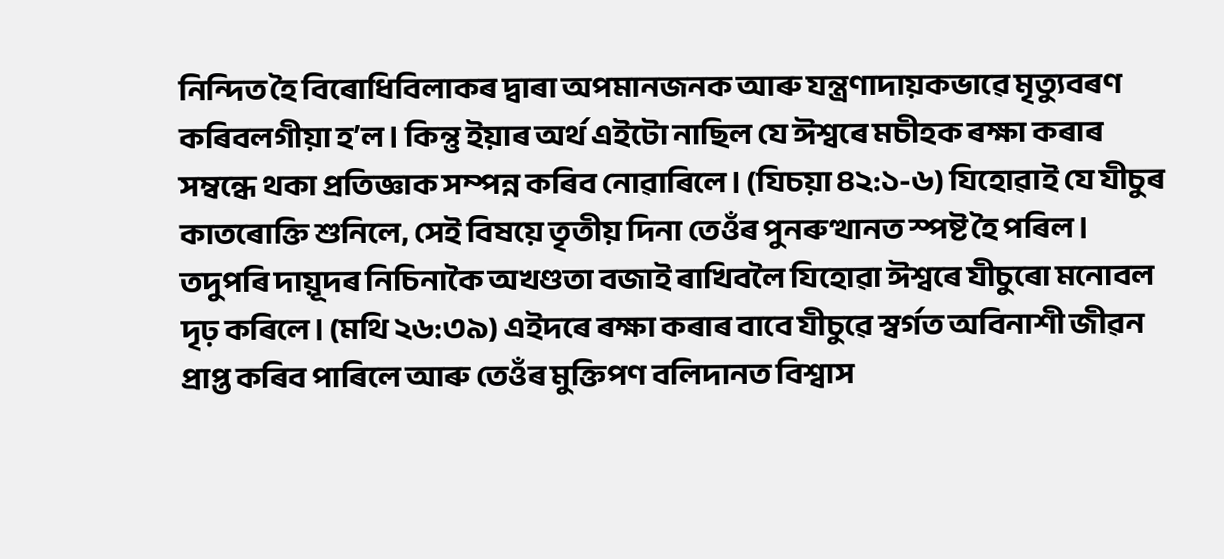নিন্দিত হৈ বিৰোধিবিলাকৰ দ্বাৰা অপমানজনক আৰু যন্ত্ৰণাদায়কভাৱে মৃত্যুবৰণ কৰিবলগীয়া হʼল। কিন্তু ইয়াৰ অৰ্থ এইটো নাছিল যে ঈশ্বৰে মচীহক ৰক্ষা কৰাৰ সম্বন্ধে থকা প্ৰতিজ্ঞাক সম্পন্ন কৰিব নোৱাৰিলে। (যিচয়া ৪২:১-৬) যিহোৱাই যে যীচুৰ কাতৰোক্তি শুনিলে, সেই বিষয়ে তৃতীয় দিনা তেওঁৰ পুনৰুত্থানত স্পষ্ট হৈ পৰিল। তদুপৰি দায়ূদৰ নিচিনাকৈ অখণ্ডতা বজাই ৰাখিবলৈ যিহোৱা ঈশ্বৰে যীচুৰো মনোবল দৃঢ় কৰিলে। (মথি ২৬:৩৯) এইদৰে ৰক্ষা কৰাৰ বাবে যীচুৱে স্বৰ্গত অবিনাশী জীৱন প্ৰাপ্ত কৰিব পাৰিলে আৰু তেওঁৰ মুক্তিপণ বলিদানত বিশ্বাস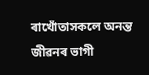ৰাখোঁতাসকলে অনন্ত জীৱনৰ ভাগী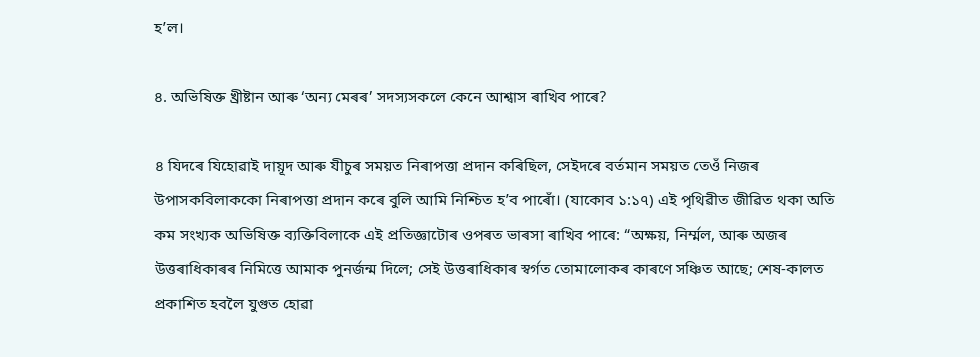হʼল।

৪. অভিষিক্ত খ্ৰীষ্টান আৰু ‘অন্য মেৰৰ’ সদস্যসকলে কেনে আশ্বাস ৰাখিব পাৰে?

৪ যিদৰে যিহোৱাই দায়ূদ আৰু যীচুৰ সময়ত নিৰাপত্তা প্ৰদান কৰিছিল, সেইদৰে বৰ্তমান সময়ত তেওঁ নিজৰ উপাসকবিলাককো নিৰাপত্তা প্ৰদান কৰে বুলি আমি নিশ্চিত হʼব পাৰোঁ। (যাকোব ১:১৭) এই পৃথিৱীত জীৱিত থকা অতি কম সংখ্যক অভিষিক্ত ব্যক্তিবিলাকে এই প্ৰতিজ্ঞাটোৰ ওপৰত ভাৰসা ৰাখিব পাৰে: “অক্ষয়, নিৰ্ম্মল, আৰু অজৰ উত্তৰাধিকাৰৰ নিমিত্তে আমাক পুনৰ্জন্ম দিলে; সেই উত্তৰাধিকাৰ স্বৰ্গত তোমালোকৰ কাৰণে সঞ্চিত আছে; শেষ-কালত প্ৰকাশিত হবলৈ যুগুত হোৱা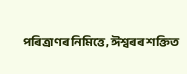পৰিত্ৰাণৰ নিমিত্তে, ঈশ্বৰৰ শক্তিত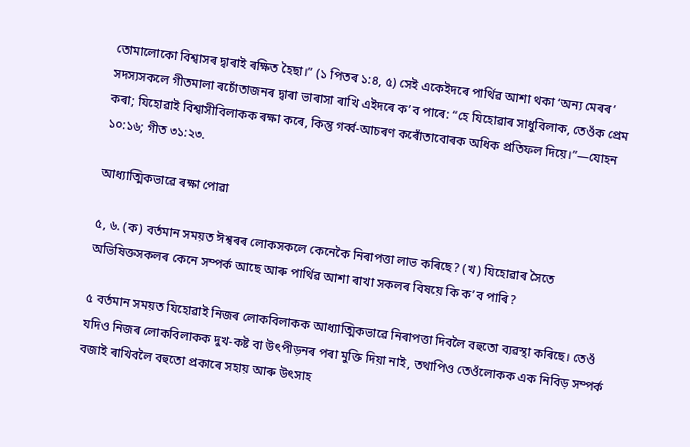তোমালোকো বিশ্বাসৰ দ্বাৰাই ৰক্ষিত হৈছা।” (১ পিতৰ ১:৪, ৫) সেই একেইদৰে পাৰ্থিৱ আশা থকা ‘অন্য মেৰৰ’ সদস্যসকলে গীতমালা ৰচোঁতাজনৰ দ্বাৰা ভাৰাসা ৰাখি এইদৰে কʼব পাৰে: “হে যিহোৱাৰ সাধুবিলাক, তেওঁক প্ৰেম কৰা; যিহোৱাই বিশ্বাসীবিলাকক ৰক্ষা কৰে, কিন্তু গৰ্ব্ব-আচৰণ কৰোঁতাবোৰক অধিক প্ৰতিফল দিয়ে।”—যোহন ১০:১৬; গীত ৩১:২৩.

আধ্যাত্মিকভাৱে ৰক্ষা পোৱা

৫, ৬. (ক) বৰ্তমান সময়ত ঈশ্বৰৰ লোকসকলে কেনেকৈ নিৰাপত্তা লাভ কৰিছে? (খ) যিহোৱাৰ সৈতে অভিষিক্তসকলৰ কেনে সম্পৰ্ক আছে আৰু পাৰ্থিৱ আশা ৰাখা সকলৰ বিষয়ে কি কʼব পাৰি?

৫ বৰ্তমান সময়ত যিহোৱাই নিজৰ লোকবিলাকক আধ্যাত্মিকভাৱে নিৰাপত্তা দিবলৈ বহুতো ব্যৱস্থা কৰিছে। তেওঁ যদিও নিজৰ লোকবিলাকক দুখ-কষ্ট বা উৎপীড়নৰ পৰা মুক্তি দিয়া নাই, তথাপিও তেওঁলোকক এক নিবিড় সম্পৰ্ক বজাই ৰাখিবলৈ বহুতো প্ৰকাৰে সহায় আৰু উৎসাহ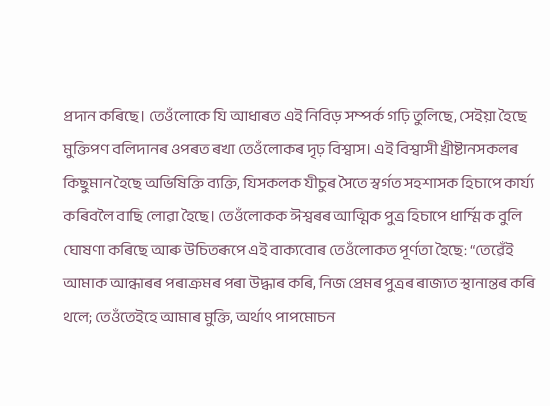প্ৰদান কৰিছে। তেওঁলোকে যি আধাৰত এই নিবিড় সম্পৰ্ক গঢ়ি তুলিছে, সেইয়া হৈছে মুক্তিপণ বলিদানৰ ওপৰত ৰখা তেওঁলোকৰ দৃঢ় বিশ্বাস। এই বিশ্বাসী খ্ৰীষ্টানসকলৰ কিছুমান হৈছে অভিষিক্তি ব্যক্তি, যিসকলক যীচুৰ সৈতে স্বৰ্গত সহশাসক হিচাপে কাৰ্য্য কৰিবলৈ বাছি লোৱা হৈছে। তেওঁলোকক ঈশ্বৰৰ আত্মিক পুত্ৰ হিচাপে ধাৰ্ম্মিক বুলি ঘোষণা কৰিছে আৰু উচিতৰূপে এই বাক্যবোৰ তেওঁলোকত পূৰ্ণতা হৈছে: “তেৱেঁই আমাক আন্ধাৰৰ পৰাক্ৰমৰ পৰা উদ্ধাৰ কৰি, নিজ প্ৰেমৰ পুত্ৰৰ ৰাজ্যত স্থানান্তৰ কৰি থলে; তেওঁতেইহে আমাৰ মুক্তি, অৰ্থাৎ পাপমোচন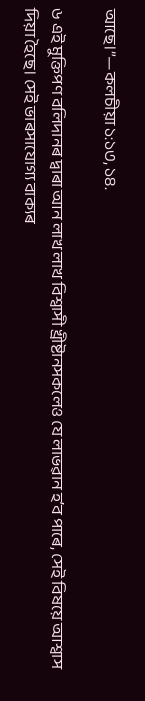আছে।”—কলচীয়া ১:১৩, ১৪.

৬ এই মুক্তিপণ বলিদানৰ দ্বাৰা আন লাখ লাখ বিশ্বাসী খ্ৰীষ্টানসকলেও যে লাভৱান হʼব পাৰে, সেই বিষয়ে আশ্বাস দিয়া হৈছে। সেই ভাৰসাযোগ্য বাক্যৰ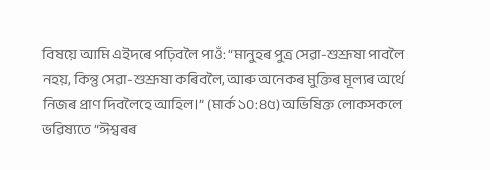বিষয়ে আমি এইদৰে পঢ়িবলৈ পাওঁ: “মানুহৰ পুত্ৰ সেৱা-শুশ্ৰূষা পাবলৈ নহয়, কিন্তু সেৱা-শুশ্ৰূষা কৰিবলৈ, আৰু অনেকৰ মুক্তিৰ মূল্যৰ অৰ্থে নিজৰ প্ৰাণ দিবলৈহে আহিল।” (মাৰ্ক ১০:৪৫) অভিষিক্ত লোকসকলে ভৱিষ্যতে “ঈশ্বৰৰ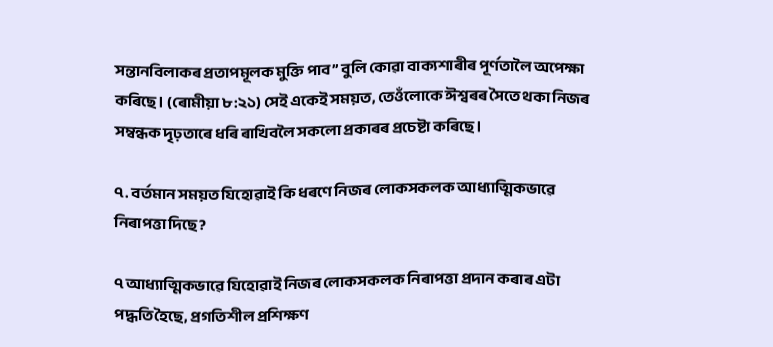সন্তানবিলাকৰ প্ৰতাপমূলক মুক্তি পাব” বুলি কোৱা বাক্যশাৰীৰ পূৰ্ণতালৈ অপেক্ষা কৰিছে। (ৰোমীয়া ৮:২১) সেই একেই সময়ত, তেওঁলোকে ঈশ্বৰৰ সৈতে থকা নিজৰ সম্বন্ধক দৃঢ়তাৰে ধৰি ৰাখিবলৈ সকলো প্ৰকাৰৰ প্ৰচেষ্টা কৰিছে।

৭. বৰ্তমান সময়ত যিহোৱাই কি ধৰণে নিজৰ লোকসকলক আধ্যাত্মিকভাৱে নিৰাপত্তা দিছে?

৭ আধ্যাত্মিকভাৱে যিহোৱাই নিজৰ লোকসকলক নিৰাপত্তা প্ৰদান কৰাৰ এটা পদ্ধতি হৈছে, প্ৰগতিশীল প্ৰশিক্ষণ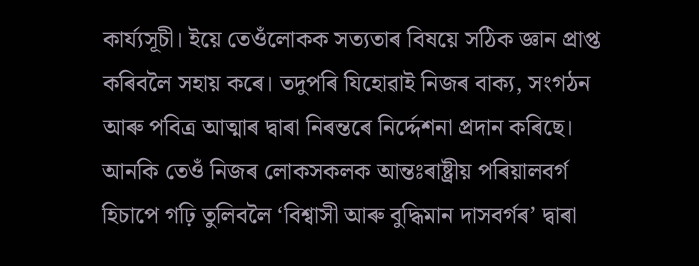কাৰ্য্যসূচী। ইয়ে তেওঁলোকক সত্যতাৰ বিষয়ে সঠিক জ্ঞান প্ৰাপ্ত কৰিবলৈ সহায় কৰে। তদুপৰি যিহোৱাই নিজৰ বাক্য, সংগঠন আৰু পবিত্ৰ আত্মাৰ দ্বাৰা নিৰন্তৰে নিৰ্দ্দেশনা প্ৰদান কৰিছে। আনকি তেওঁ নিজৰ লোকসকলক আন্তঃৰাষ্ট্ৰীয় পৰিয়ালবৰ্গ হিচাপে গঢ়ি তুলিবলৈ ‘বিশ্বাসী আৰু বুদ্ধিমান দাসবৰ্গৰ’ দ্বাৰা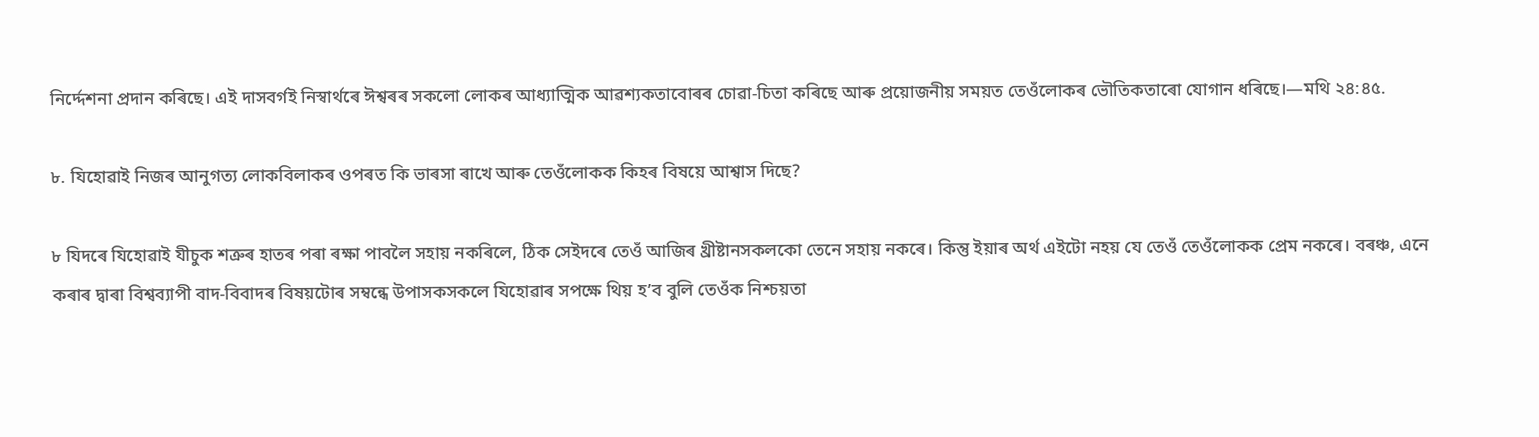নিৰ্দ্দেশনা প্ৰদান কৰিছে। এই দাসবৰ্গই নিস্বাৰ্থৰে ঈশ্বৰৰ সকলো লোকৰ আধ্যাত্মিক আৱশ্যকতাবোৰৰ চোৱা-চিতা কৰিছে আৰু প্ৰয়োজনীয় সময়ত তেওঁলোকৰ ভৌতিকতাৰো যোগান ধৰিছে।—মথি ২৪:৪৫.

৮. যিহোৱাই নিজৰ আনুগত্য লোকবিলাকৰ ওপৰত কি ভাৰসা ৰাখে আৰু তেওঁলোকক কিহৰ বিষয়ে আশ্বাস দিছে?

৮ যিদৰে যিহোৱাই যীচুক শত্ৰুৰ হাতৰ পৰা ৰক্ষা পাবলৈ সহায় নকৰিলে, ঠিক সেইদৰে তেওঁ আজিৰ খ্ৰীষ্টানসকলকো তেনে সহায় নকৰে। কিন্তু ইয়াৰ অৰ্থ এইটো নহয় যে তেওঁ তেওঁলোকক প্ৰেম নকৰে। বৰঞ্চ, এনে কৰাৰ দ্বাৰা বিশ্বব্যাপী বাদ-বিবাদৰ বিষয়টোৰ সম্বন্ধে উপাসকসকলে যিহোৱাৰ সপক্ষে থিয় হʼব বুলি তেওঁক নিশ্চয়তা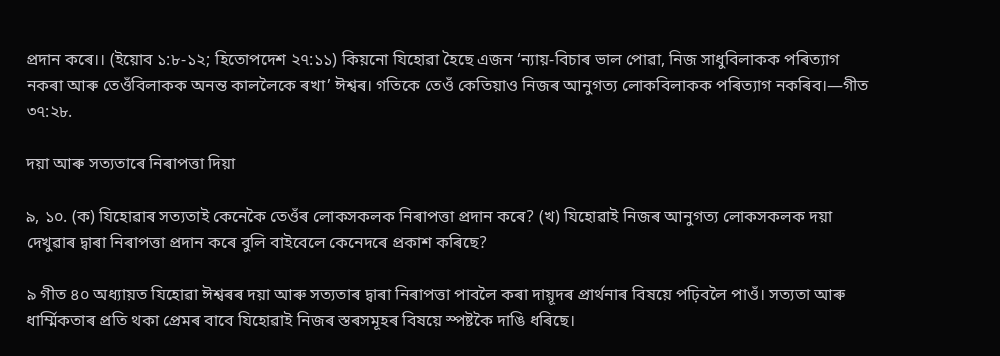প্ৰদান কৰে।। (ইয়োব ১:৮-১২; হিতোপদেশ ২৭:১১) কিয়নো যিহোৱা হৈছে এজন ‘ন্যায়-বিচাৰ ভাল পোৱা, নিজ সাধুবিলাকক পৰিত্যাগ নকৰা আৰু তেওঁবিলাকক অনন্ত কাললৈকে ৰখা’ ঈশ্বৰ। গতিকে তেওঁ কেতিয়াও নিজৰ আনুগত্য লোকবিলাকক পৰিত্যাগ নকৰিব।—গীত ৩৭:২৮.

দয়া আৰু সত্যতাৰে নিৰাপত্তা দিয়া

৯, ১০. (ক) যিহোৱাৰ সত্যতাই কেনেকৈ তেওঁৰ লোকসকলক নিৰাপত্তা প্ৰদান কৰে? (খ) যিহোৱাই নিজৰ আনুগত্য লোকসকলক দয়া দেখুৱাৰ দ্বাৰা নিৰাপত্তা প্ৰদান কৰে বুলি বাইবেলে কেনেদৰে প্ৰকাশ কৰিছে?

৯ গীত ৪০ অধ্যায়ত যিহোৱা ঈশ্বৰৰ দয়া আৰু সত্যতাৰ দ্বাৰা নিৰাপত্তা পাবলৈ কৰা দায়ূদৰ প্ৰাৰ্থনাৰ বিষয়ে পঢ়িবলৈ পাওঁ। সত্যতা আৰু ধাৰ্ম্মিকতাৰ প্ৰতি থকা প্ৰেমৰ বাবে যিহোৱাই নিজৰ স্তৰসমূহৰ বিষয়ে স্পষ্টকৈ দাঙি ধৰিছে।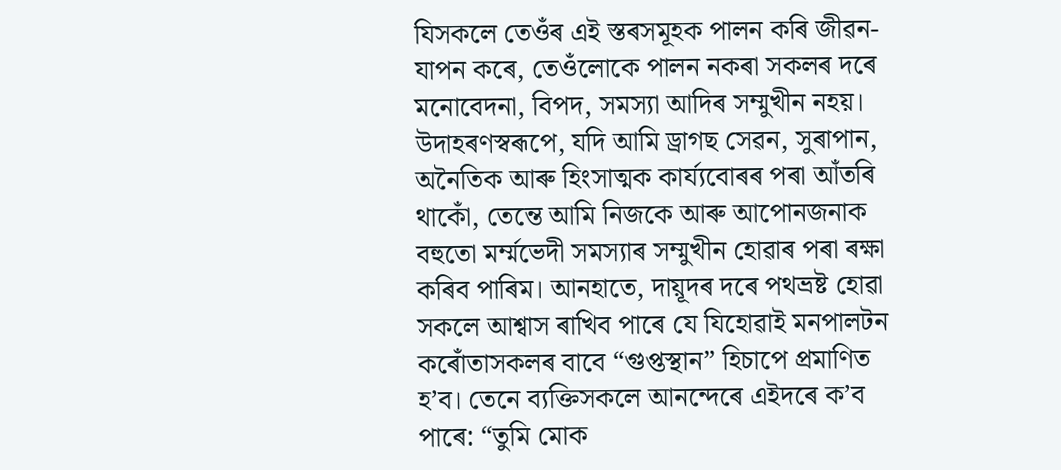যিসকলে তেওঁৰ এই স্তৰসমূহক পালন কৰি জীৱন-যাপন কৰে, তেওঁলোকে পালন নকৰা সকলৰ দৰে মনোবেদনা, বিপদ, সমস্যা আদিৰ সম্মুখীন নহয়। উদাহৰণস্বৰূপে, যদি আমি ড্ৰাগছ সেৱন, সুৰাপান, অনৈতিক আৰু হিংসাত্মক কাৰ্য্যবোৰৰ পৰা আঁতৰি থাকোঁ, তেন্তে আমি নিজকে আৰু আপোনজনাক বহুতো মৰ্ম্মভেদী সমস্যাৰ সম্মুখীন হোৱাৰ পৰা ৰক্ষা কৰিব পাৰিম। আনহাতে, দায়ূদৰ দৰে পথভ্ৰষ্ট হোৱা সকলে আশ্বাস ৰাখিব পাৰে যে যিহোৱাই মনপালটন কৰোঁতাসকলৰ বাবে “গুপ্তস্থান” হিচাপে প্ৰমাণিত হʼব। তেনে ব্যক্তিসকলে আনন্দেৰে এইদৰে কʼব পাৰে: “তুমি মোক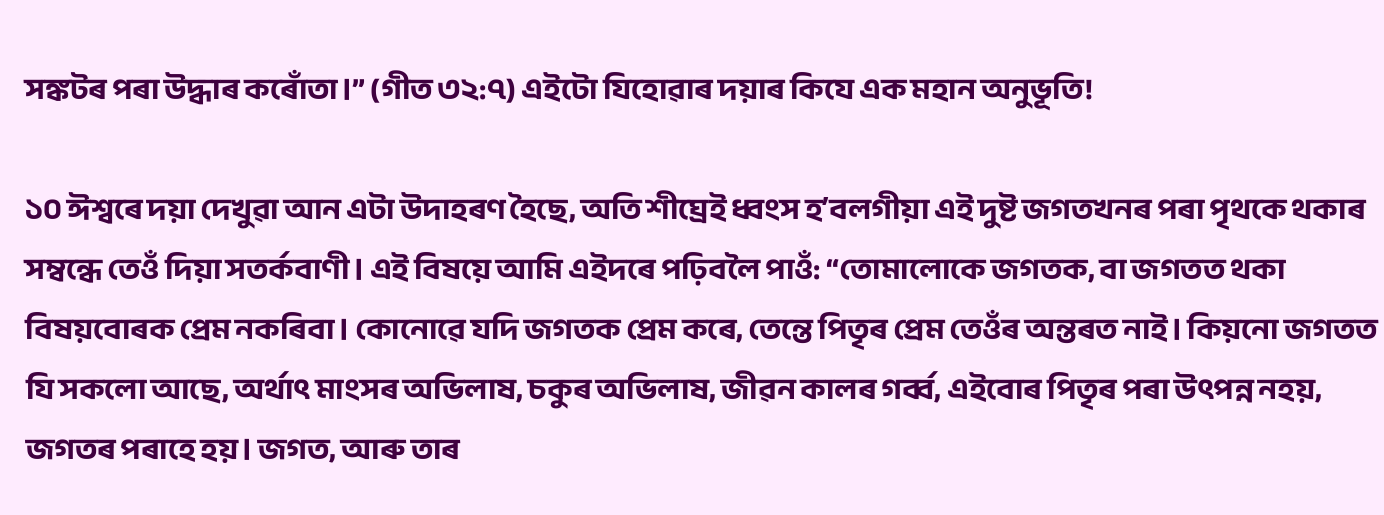সঙ্কটৰ পৰা উদ্ধাৰ কৰোঁতা।” (গীত ৩২:৭) এইটো যিহোৱাৰ দয়াৰ কিযে এক মহান অনুভূতি!

১০ ঈশ্বৰে দয়া দেখুৱা আন এটা উদাহৰণ হৈছে, অতি শীঘ্ৰেই ধ্বংস হʼবলগীয়া এই দুষ্ট জগতখনৰ পৰা পৃথকে থকাৰ সম্বন্ধে তেওঁ দিয়া সতৰ্কবাণী। এই বিষয়ে আমি এইদৰে পঢ়িবলৈ পাওঁ: “তোমালোকে জগতক, বা জগতত থকা বিষয়বোৰক প্ৰেম নকৰিবা। কোনোৱে যদি জগতক প্ৰেম কৰে, তেন্তে পিতৃৰ প্ৰেম তেওঁৰ অন্তৰত নাই। কিয়নো জগতত যি সকলো আছে, অৰ্থাৎ মাংসৰ অভিলাষ, চকুৰ অভিলাষ, জীৱন কালৰ গৰ্ব্ব, এইবোৰ পিতৃৰ পৰা উৎপন্ন নহয়, জগতৰ পৰাহে হয়। জগত, আৰু তাৰ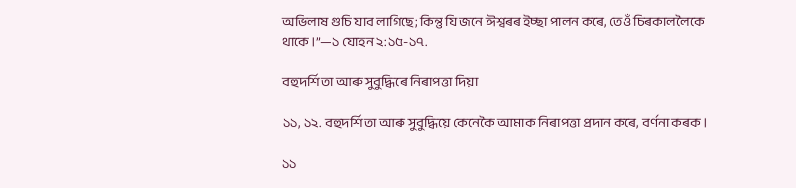অভিলাষ গুচি যাব লাগিছে; কিন্তু যি জনে ঈশ্বৰৰ ইচ্ছা পালন কৰে, তেওঁ চিৰকাললৈকে থাকে।”—১ যোহন ২:১৫-১৭.

বহুদৰ্শিতা আৰু সুবুদ্ধিৰে নিৰাপত্তা দিয়া

১১, ১২. বহুদৰ্শিতা আৰু সুবুদ্ধিয়ে কেনেকৈ আমাক নিৰাপত্তা প্ৰদান কৰে, বৰ্ণনা কৰক।

১১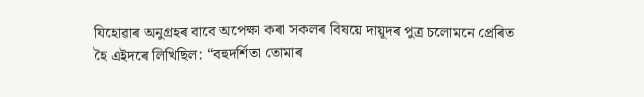যিহোৱাৰ অনুগ্ৰহৰ বাবে অপেক্ষা কৰা সকলৰ বিষয়ে দায়ূদৰ পুত্ৰ চলোমনে প্ৰেৰিত হৈ এইদৰে লিখিছিল: “বহুদৰ্শিতা তোমাৰ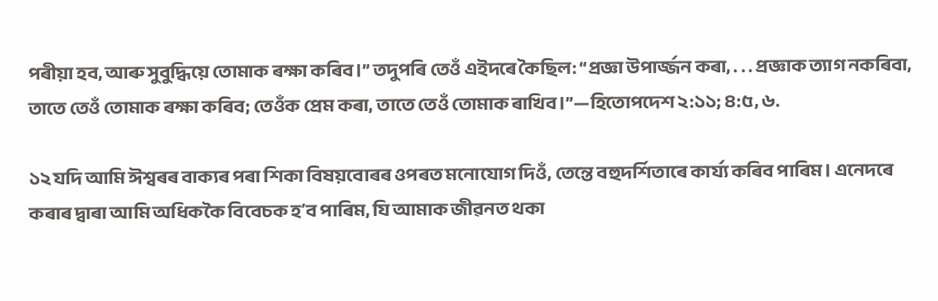পৰীয়া হব, আৰু সুবুদ্ধিয়ে তোমাক ৰক্ষা কৰিব।” তদুপৰি তেওঁ এইদৰে কৈছিল: “প্ৰজ্ঞা উপাৰ্জ্জন কৰা, . . . প্ৰজ্ঞাক ত্যাগ নকৰিবা, তাতে তেওঁ তোমাক ৰক্ষা কৰিব; তেওঁক প্ৰেম কৰা, তাতে তেওঁ তোমাক ৰাখিব।”—হিতোপদেশ ২:১১; ৪:৫, ৬.

১২ যদি আমি ঈশ্বৰৰ বাক্যৰ পৰা শিকা বিষয়বোৰৰ ওপৰত মনোযোগ দিওঁ, তেন্তে বহুদৰ্শিতাৰে কাৰ্য্য কৰিব পাৰিম। এনেদৰে কৰাৰ দ্বাৰা আমি অধিককৈ বিবেচক হʼব পাৰিম, যি আমাক জীৱনত থকা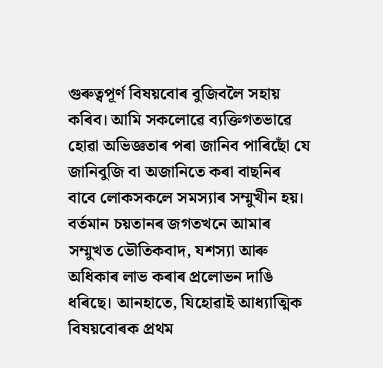গুৰুত্বপূৰ্ণ বিষয়বোৰ বুজিবলৈ সহায় কৰিব। আমি সকলোৱে ব্যক্তিগতভাৱে হোৱা অভিজ্ঞতাৰ পৰা জানিব পাৰিছোঁ যে জানিবুজি বা অজানিতে কৰা বাছনিৰ বাবে লোকসকলে সমস্যাৰ সম্মুখীন হয়। বৰ্তমান চয়তানৰ জগতখনে আমাৰ সম্মুখত ভৌতিকবাদ, যশস্যা আৰু অধিকাৰ লাভ কৰাৰ প্ৰলোভন দাঙি ধৰিছে। আনহাতে, যিহোৱাই আধ্যাত্মিক বিষয়বোৰক প্ৰথম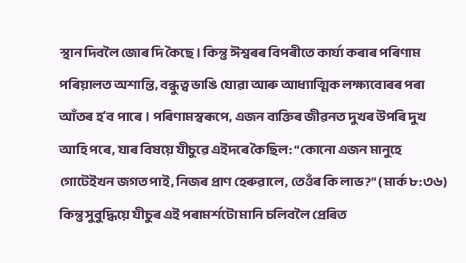স্থান দিবলৈ জোৰ দি কৈছে। কিন্তু ঈশ্বৰৰ বিপৰীতে কাৰ্য্য কৰাৰ পৰিণাম পৰিয়ালত অশান্তি, বন্ধুত্ব ভাঙি যোৱা আৰু আধ্যাত্মিক লক্ষ্যবোৰৰ পৰা আঁতৰ হʼব পাৰে। পৰিণামস্বৰূপে, এজন ব্যক্তিৰ জীৱনত দুখৰ উপৰি দুখ আহি পৰে, যাৰ বিষয়ে যীচুৱে এইদৰে কৈছিল: “কোনো এজন মানুহে গোটেইখন জগত পাই, নিজৰ প্ৰাণ হেৰুৱালে, তেওঁৰ কি লাভ?” (মাৰ্ক ৮:৩৬) কিন্তু সুবুদ্ধিয়ে যীচুৰ এই পৰামৰ্শটো মানি চলিবলৈ প্ৰেৰিত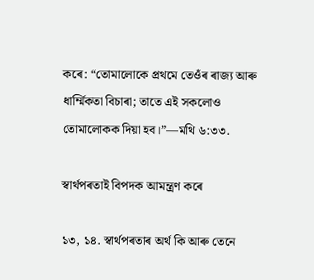কৰে: “তোমালোকে প্ৰথমে তেওঁৰ ৰাজ্য আৰু ধাৰ্ম্মিকতা বিচাৰা; তাতে এই সকলোও তোমালোকক দিয়া হব।”—মথি ৬:৩৩.

স্বাৰ্থপৰতাই বিপদক আমন্ত্ৰণ কৰে

১৩, ১৪. স্বাৰ্থপৰতাৰ অৰ্থ কি আৰু তেনে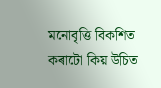মনোবৃত্তি বিকশিত কৰাটো কিয় উচিত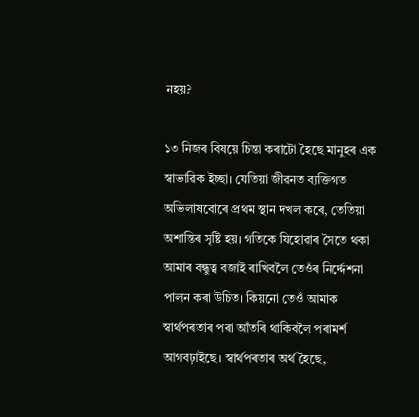নহয়?

১৩ নিজৰ বিষয়ে চিন্তা কৰাটো হৈছে মানুহৰ এক স্বাভাৱিক ইচ্ছা। যেতিয়া জীৱনত ব্যক্তিগত অভিলাষবোৰে প্ৰথম স্থান দখল কৰে, তেতিয়া অশান্তিৰ সৃষ্টি হয়। গতিকে যিহোৱাৰ সৈতে থকা আমাৰ বন্ধুত্ব বজাই ৰাখিবলৈ তেওঁৰ নিৰ্দ্দেশনা পালন কৰা উচিত। কিয়নো তেওঁ আমাক স্বাৰ্থপৰতাৰ পৰা আঁতৰি থাকিবলৈ পৰামৰ্শ আগবঢ়াইছে। স্বাৰ্থপৰতাৰ অৰ্থ হৈছে,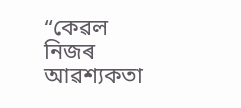“কেৱল নিজৰ আৱশ্যকতা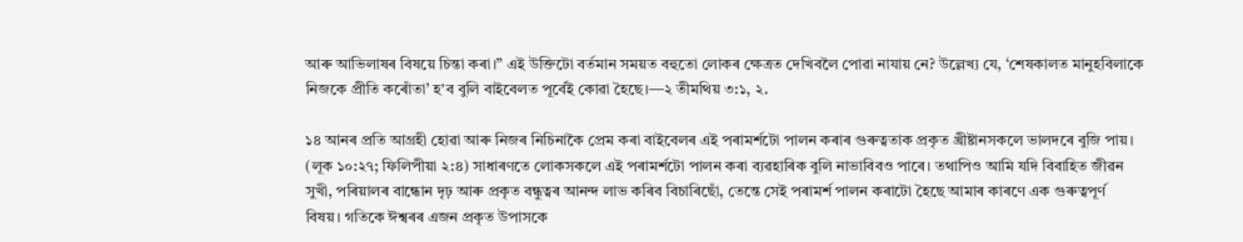আৰু আভিলাষৰ বিষয়ে চিন্তা কৰা।” এই উক্তিটো বৰ্তমান সময়ত বহুতো লোকৰ ক্ষেত্ৰত দেখিবলৈ পোৱা নাযায় নে? উল্লেখ্য যে, ‘শেষকালত মানুহবিলাকে নিজকে প্ৰীতি কৰোঁতা’ হʼব বুলি বাইবেলত পূৰ্বেই কোৱা হৈছে।—২ তীমথিয় ৩:১, ২.

১৪ আনৰ প্ৰতি আগ্ৰহী হোৱা আৰু নিজৰ নিচিনাকৈ প্ৰেম কৰা বাইবেলৰ এই পৰামৰ্শটো পালন কৰাৰ গুৰুত্বতাক প্ৰকৃত খ্ৰীষ্টানসকলে ভালদৰে বুজি পায়। (লূক ১০:২৭; ফিলিপীয়া ২:৪) সাধাৰণতে লোকসকলে এই পৰামৰ্শটো পালন কৰা ব্যৱহাৰিক বুলি নাভাবিবও পাৰে। তথাপিও আমি যদি বিবাহিত জীৱন সুখী, পৰিয়ালৰ বান্ধোন দৃঢ় আৰু প্ৰকৃত বন্ধুত্বৰ আনন্দ লাভ কৰিব বিচাৰিছোঁ, তেন্তে সেই পৰামৰ্শ পালন কৰাটো হৈছে আমাৰ কাৰণে এক গুৰুত্বপূৰ্ণ বিষয়। গতিকে ঈশ্বৰৰ এজন প্ৰকৃত উপাসকে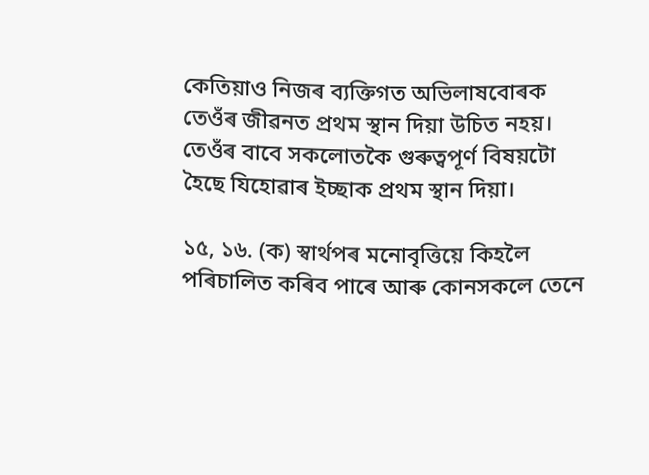কেতিয়াও নিজৰ ব্যক্তিগত অভিলাষবোৰক তেওঁৰ জীৱনত প্ৰথম স্থান দিয়া উচিত নহয়। তেওঁৰ বাবে সকলোতকৈ গুৰুত্বপূৰ্ণ বিষয়টো হৈছে যিহোৱাৰ ইচ্ছাক প্ৰথম স্থান দিয়া।

১৫, ১৬. (ক) স্বাৰ্থপৰ মনোবৃত্তিয়ে কিহলৈ পৰিচালিত কৰিব পাৰে আৰু কোনসকলে তেনে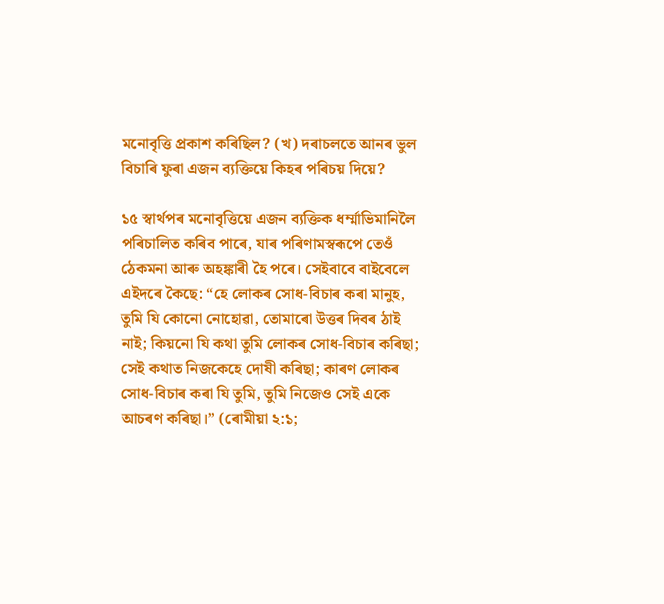মনোবৃত্তি প্ৰকাশ কৰিছিল? (খ) দৰাচলতে আনৰ ভুল বিচাৰি ফুৰা এজন ব্যক্তিয়ে কিহৰ পৰিচয় দিয়ে?

১৫ স্বাৰ্থপৰ মনোবৃত্তিয়ে এজন ব্যক্তিক ধৰ্ম্মাভিমানিলৈ পৰিচালিত কৰিব পাৰে, যাৰ পৰিণামস্বৰূপে তেওঁ ঠেকমনা আৰু অহঙ্কাৰী হৈ পৰে। সেইবাবে বাইবেলে এইদৰে কৈছে: “হে লোকৰ সোধ-বিচাৰ কৰা মানুহ, তুমি যি কোনো নোহোৱা, তোমাৰো উত্তৰ দিবৰ ঠাই নাই; কিয়নো যি কথা তুমি লোকৰ সোধ-বিচাৰ কৰিছা; সেই কথাত নিজকেহে দোষী কৰিছা; কাৰণ লোকৰ সোধ-বিচাৰ কৰা যি তুমি, তুমি নিজেও সেই একে আচৰণ কৰিছা।” (ৰোমীয়া ২:১;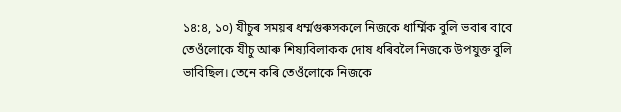১৪:৪, ১০) যীচুৰ সময়ৰ ধৰ্ম্মগুৰুসকলে নিজকে ধাৰ্ম্মিক বুলি ভবাৰ বাবে তেওঁলোকে যীচু আৰু শিষ্যবিলাকক দোষ ধৰিবলৈ নিজকে উপযুক্ত বুলি ভাবিছিল। তেনে কৰি তেওঁলোকে নিজকে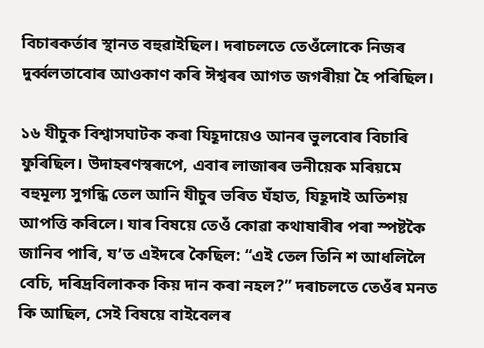বিচাৰকৰ্তাৰ স্থানত বহুৱাইছিল। দৰাচলতে তেওঁলোকে নিজৰ দুৰ্ব্বলতাবোৰ আওকাণ কৰি ঈশ্বৰৰ আগত জগৰীয়া হৈ পৰিছিল।

১৬ যীচুক বিশ্বাসঘাটক কৰা যিহূদায়েও আনৰ ভুলবোৰ বিচাৰি ফুৰিছিল। উদাহৰণস্বৰূপে, এবাৰ লাজাৰৰ ভনীয়েক মৰিয়মে বহুমূল্য সুগন্ধি তেল আনি যীচুৰ ভৰিত ঘঁহাত, যিহূদাই অতিশয় আপত্তি কৰিলে। যাৰ বিষয়ে তেওঁ কোৱা কথাষাৰীৰ পৰা স্পষ্টকৈ জানিব পাৰি, যʼত এইদৰে কৈছিল: “এই তেল তিনি শ আধলিলৈ বেচি, দৰিদ্ৰবিলাকক কিয় দান কৰা নহল?” দৰাচলতে তেওঁৰ মনত কি আছিল, সেই বিষয়ে বাইবেলৰ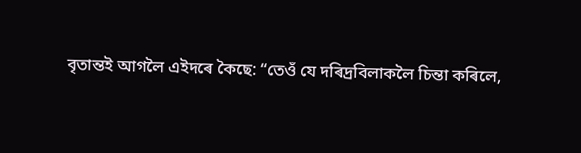বৃতান্তই আগলৈ এইদৰে কৈছে: “তেওঁ যে দৰিদ্ৰবিলাকলৈ চিন্তা কৰিলে,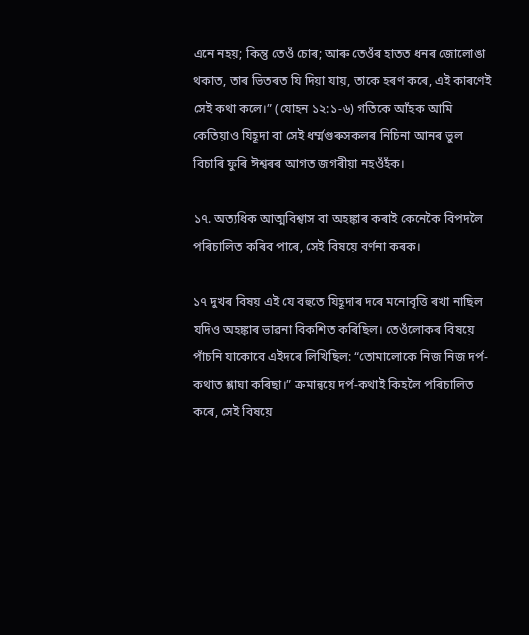এনে নহয়; কিন্তু তেওঁ চোৰ; আৰু তেওঁৰ হাতত ধনৰ জোলোঙা থকাত, তাৰ ভিতৰত যি দিয়া যায়, তাকে হৰণ কৰে, এই কাৰণেই সেই কথা কলে।” (যোহন ১২:১-৬) গতিকে আঁহক আমি কেতিয়াও যিহূদা বা সেই ধৰ্ম্মগুৰুসকলৰ নিচিনা আনৰ ভুল বিচাৰি ফুৰি ঈশ্বৰৰ আগত জগৰীয়া নহওঁহঁক।

১৭. অত্যধিক আত্মবিশ্বাস বা অহঙ্কাৰ কৰাই কেনেকৈ বিপদলৈ পৰিচালিত কৰিব পাৰে, সেই বিষয়ে বৰ্ণনা কৰক।

১৭ দুখৰ বিষয় এই যে বহুতে যিহূদাৰ দৰে মনোবৃত্তি ৰখা নাছিল যদিও অহঙ্কাৰ ভাৱনা বিকশিত কৰিছিল। তেওঁলোকৰ বিষয়ে পাঁচনি যাকোবে এইদৰে লিখিছিল: “তোমালোকে নিজ নিজ দৰ্প-কথাত শ্লাঘা কৰিছা।” ক্ৰমান্বয়ে দৰ্প-কথাই কিহলৈ পৰিচালিত কৰে, সেই বিষয়ে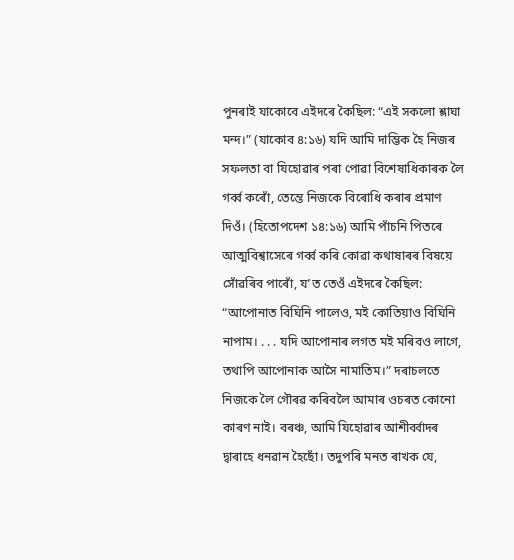পুনৰাই যাকোবে এইদৰে কৈছিল: “এই সকলো শ্লাঘা মন্দ।” (যাকোব ৪:১৬) যদি আমি দাম্ভিক হৈ নিজৰ সফলতা বা যিহোৱাৰ পৰা পোৱা বিশেষাধিকাৰক লৈ গৰ্ব্ব কৰোঁ, তেন্তে নিজকে বিৰোধি কৰাৰ প্ৰমাণ দিওঁ। (হিতোপদেশ ১৪:১৬) আমি পাঁচনি পিতৰে আত্মবিশ্বাসেৰে গৰ্ব্ব কৰি কোৱা কথাষাৰৰ বিষয়ে সোঁৱৰিব পাৰোঁ, যʼত তেওঁ এইদৰে কৈছিল: “আপোনাত বিঘিনি পালেও, মই কোতিয়াও বিঘিনি নাপাম। . . . যদি আপোনাৰ লগত মই মৰিবও লাগে, তথাপি আপোনাক আসৈ নামাতিম।” দৰাচলতে নিজকে লৈ গৌৰৱ কৰিবলৈ আমাৰ ওচৰত কোনো কাৰণ নাই। বৰঞ্চ, আমি যিহোৱাৰ আশীৰ্ব্বাদৰ দ্বাৰাহে ধনৱান হৈছোঁ। তদুপৰি মনত ৰাখক যে,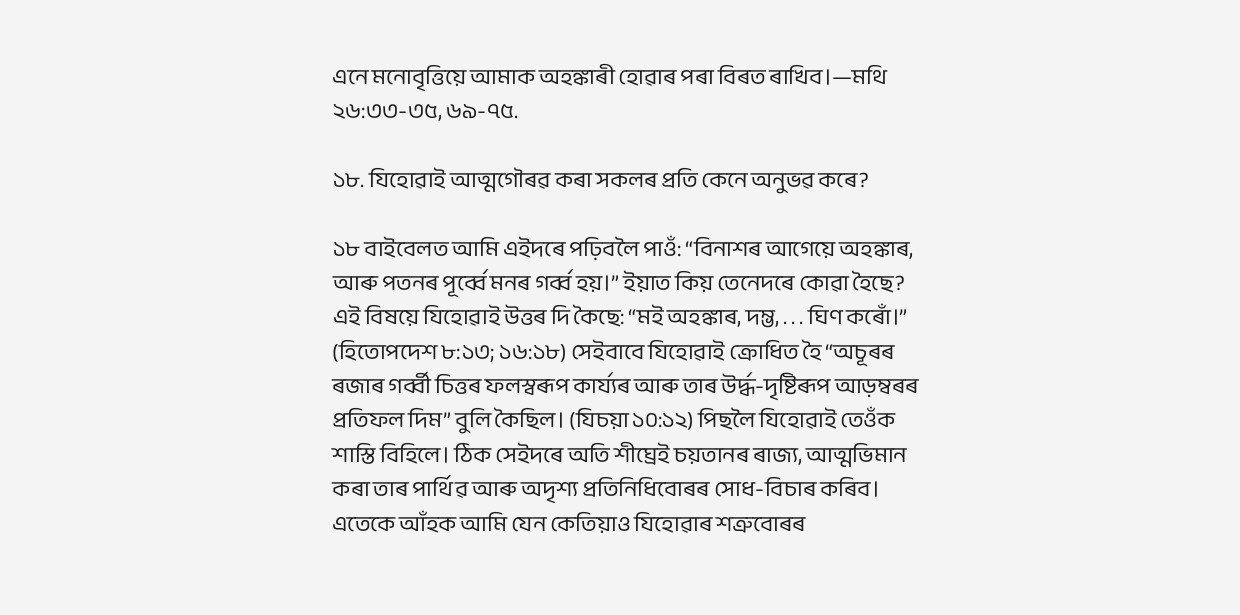এনে মনোবৃত্তিয়ে আমাক অহঙ্কাৰী হোৱাৰ পৰা বিৰত ৰাখিব।—মথি ২৬:৩৩-৩৫, ৬৯-৭৫.

১৮. যিহোৱাই আত্মগৌৰৱ কৰা সকলৰ প্ৰতি কেনে অনুভৱ কৰে?

১৮ বাইবেলত আমি এইদৰে পঢ়িবলৈ পাওঁ: “বিনাশৰ আগেয়ে অহঙ্কাৰ, আৰু পতনৰ পূৰ্ব্বে মনৰ গৰ্ব্ব হয়।” ইয়াত কিয় তেনেদৰে কোৱা হৈছে? এই বিষয়ে যিহোৱাই উত্তৰ দি কৈছে: “মই অহঙ্কাৰ, দম্ভ, . . . ঘিণ কৰোঁ।” (হিতোপদেশ ৮:১৩; ১৬:১৮) সেইবাবে যিহোৱাই ক্ৰোধিত হৈ “অচূৰৰ ৰজাৰ গৰ্ব্বী চিত্তৰ ফলস্বৰূপ কাৰ্য্যৰ আৰু তাৰ উৰ্দ্ধ-দৃষ্টিৰূপ আড়ম্বৰৰ প্ৰতিফল দিম” বুলি কৈছিল। (যিচয়া ১০:১২) পিছলৈ যিহোৱাই তেওঁক শাস্তি বিহিলে। ঠিক সেইদৰে অতি শীঘ্ৰেই চয়তানৰ ৰাজ্য, আত্মভিমান কৰা তাৰ পাৰ্থিৱ আৰু অদৃশ্য প্ৰতিনিধিবোৰৰ সোধ-বিচাৰ কৰিব। এতেকে আঁহক আমি যেন কেতিয়াও যিহোৱাৰ শত্ৰুবোৰৰ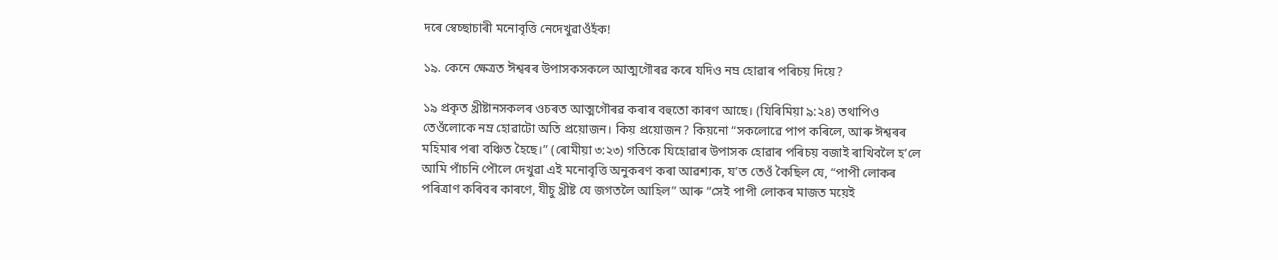দৰে স্বেচ্ছাচাৰী মনোবৃত্তি নেদেখুৱাওঁহঁক!

১৯. কেনে ক্ষেত্ৰত ঈশ্বৰৰ উপাসকসকলে আত্মগৌৰৱ কৰে যদিও নম্ৰ হোৱাৰ পৰিচয় দিয়ে?

১৯ প্ৰকৃত খ্ৰীষ্টানসকলৰ ওচৰত আত্মগৌৰৱ কৰাৰ বহুতো কাৰণ আছে। (যিৰিমিয়া ৯:২৪) তথাপিও তেওঁলোকে নম্ৰ হোৱাটো অতি প্ৰয়োজন। কিয় প্ৰয়োজন? কিয়নো “সকলোৱে পাপ কৰিলে, আৰু ঈশ্বৰৰ মহিমাৰ পৰা বঞ্চিত হৈছে।” (ৰোমীয়া ৩:২৩) গতিকে যিহোৱাৰ উপাসক হোৱাৰ পৰিচয় বজাই ৰাখিবলৈ হʼলে আমি পাঁচনি পৌলে দেখুৱা এই মনোবৃত্তি অনুকৰণ কৰা আৱশ্যক, যʼত তেওঁ কৈছিল যে, “পাপী লোকৰ পৰিত্ৰাণ কৰিবৰ কাৰণে, যীচু খ্ৰীষ্ট যে জগতলৈ আহিল” আৰু “সেই পাপী লোকৰ মাজত ময়েই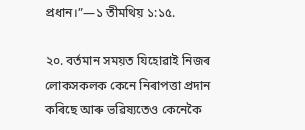প্ৰধান।”—১ তীমথিয় ১:১৫.

২০. বৰ্তমান সময়ত যিহোৱাই নিজৰ লোকসকলক কেনে নিৰাপত্তা প্ৰদান কৰিছে আৰু ভৱিষ্যতেও কেনেকৈ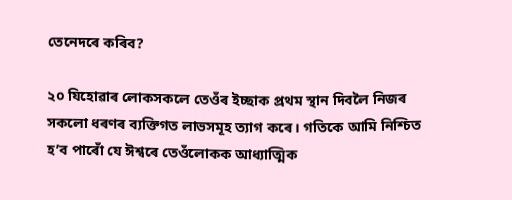তেনেদৰে কৰিব?

২০ যিহোৱাৰ লোকসকলে তেওঁৰ ইচ্ছাক প্ৰথম স্থান দিবলৈ নিজৰ সকলো ধৰণৰ ব্যক্তিগত লাভসমূহ ত্যাগ কৰে। গতিকে আমি নিশ্চিত হʼব পাৰোঁ যে ঈশ্বৰে তেওঁলোকক আধ্যাত্মিক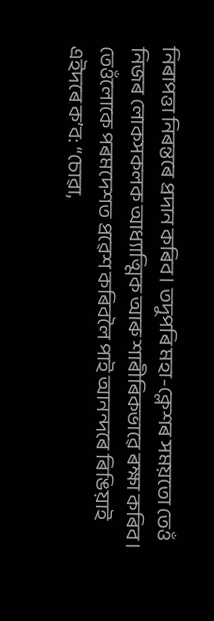নিৰাপত্তা নিৰন্তৰে প্ৰদান কৰিব। তদুপৰি মহা-ক্লেশৰ সময়তো তেওঁ নিজৰ লোকসকলক আধ্যাত্মিক আৰু শাৰীৰিকভাৱে ৰক্ষা কৰিব। তেওঁলোকে পৰমদেশত প্ৰৱেশ কৰিবলৈ পাই আনন্দৰে ৰিঙিয়াই এইদৰে কʼব: “চোৱা,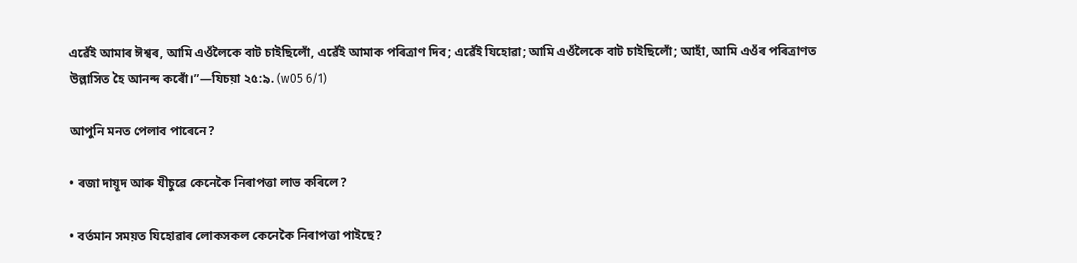এৱেঁই আমাৰ ঈশ্বৰ, আমি এওঁলৈকে বাট চাইছিলোঁ, এৱেঁই আমাক পৰিত্ৰাণ দিব; এৱেঁই যিহোৱা; আমি এওঁলৈকে বাট চাইছিলোঁ; আহাঁ, আমি এওঁৰ পৰিত্ৰাণত উল্লাসিত হৈ আনন্দ কৰোঁ।”—যিচয়া ২৫:৯. (w05 6/1)

আপুনি মনত পেলাব পাৰেনে?

• ৰজা দায়ূদ আৰু যীচুৱে কেনেকৈ নিৰাপত্তা লাভ কৰিলে?

• বৰ্তমান সময়ত যিহোৱাৰ লোকসকল কেনেকৈ নিৰাপত্তা পাইছে?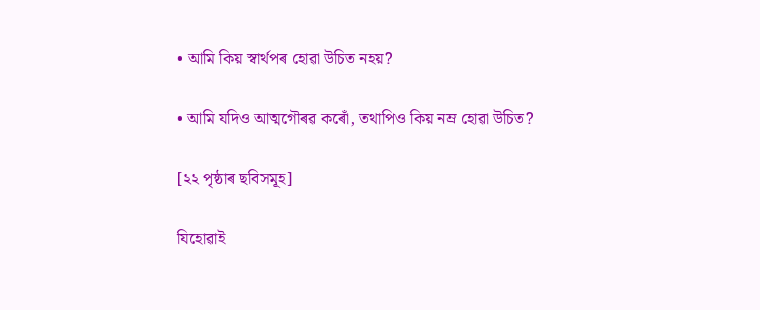• আমি কিয় স্বাৰ্থপৰ হোৱা উচিত নহয়?

• আমি যদিও আত্মগৌৰৱ কৰোঁ, তথাপিও কিয় নম্ৰ হোৱা উচিত?

[২২ পৃষ্ঠাৰ ছবিসমূহ]

যিহোৱাই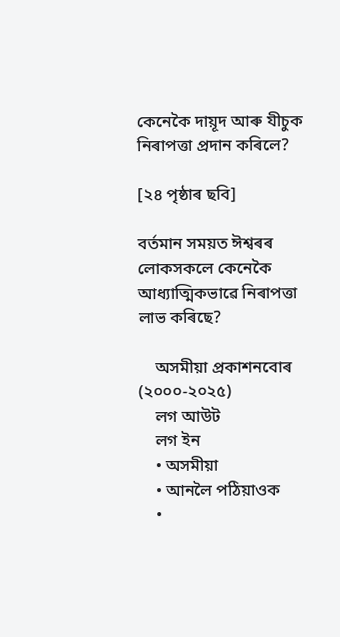কেনেকৈ দায়ূদ আৰু যীচুক নিৰাপত্তা প্ৰদান কৰিলে?

[২৪ পৃষ্ঠাৰ ছবি]

বৰ্তমান সময়ত ঈশ্বৰৰ লোকসকলে কেনেকৈ আধ্যাত্মিকভাৱে নিৰাপত্তা লাভ কৰিছে?

    অসমীয়া প্ৰকাশনবোৰ (২০০০-২০২৫)
    লগ আউট
    লগ ইন
    • অসমীয়া
    • আনলৈ পঠিয়াওক
    •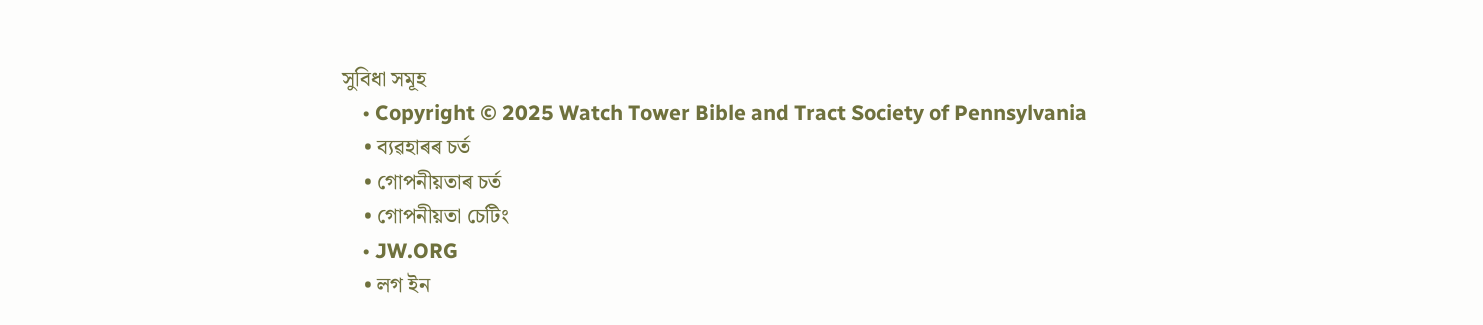সুবিধা সমূহ
    • Copyright © 2025 Watch Tower Bible and Tract Society of Pennsylvania
    • ব্যৱহাৰৰ চৰ্ত
    • গোপনীয়তাৰ চৰ্ত
    • গোপনীয়তা চেটিং
    • JW.ORG
    • লগ ইন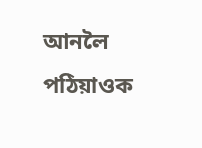আনলৈ পঠিয়াওক